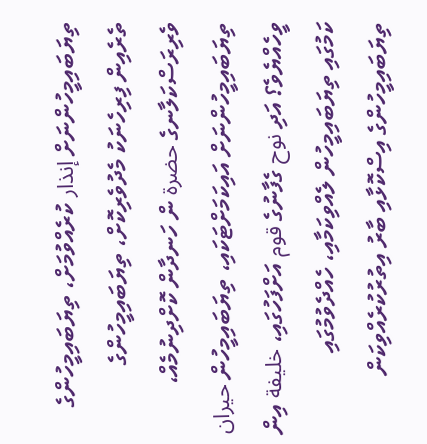ތިޔަބައިމީހުންނަށް إنذار ކުރެއްވުމަށް، ތިޔަބައިމީހުންގެ ތެރެއިން ފިރިހެނަކު މެދުވެރިކޮށް، ތިޔަބައިމީހުންގެ ވެރިރަސްކަލާނގެ حضرة ން ހަނދާން ކޮށްދިނުމެއް، ތިޔަބައިމީހުންނަށް އައިކަމަށްޓަކައި، ތިޔަބައިމީހުން حيران ވީހެއްޔެވެ؟ އަދި نوح ގެފާނުގެ قوم އަށްފަހުގައި، خليفة އިން ކަމުގައި ތިޔަބައިމީހުން ލެއްވިކަމާއި، ހެއްދެވުމުގައި ތިޔަބައިމީހުންގެ އިސްކޮޅާއި ބާރު އިތުރުކުރެއްވިކަން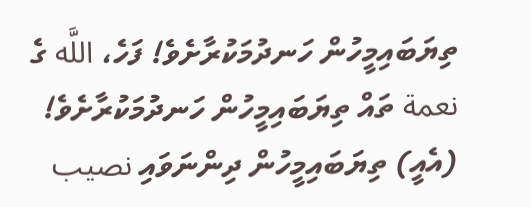ތިޔަބައިމީހުން ހަނދުމަކުރާށެވެ! ފަހެ، اللَّه ގެ نعمة ތައް ތިޔަބައިމީހުން ހަނދުމަކުރާށެވެ! (އެއީ) ތިޔަބައިމީހުން ދިންނަވައި نصيب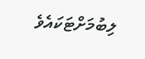ލިބުމަށްޓަކައެވެ